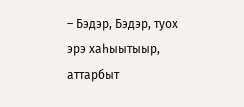– Бэдэр, Бэдэр, туох эрэ хаһыытыыр, аттарбыт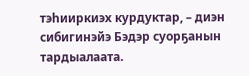тэһииркиэх курдуктар, – диэн сибигинэйэ Бэдэр суорҕанын тардыалаата.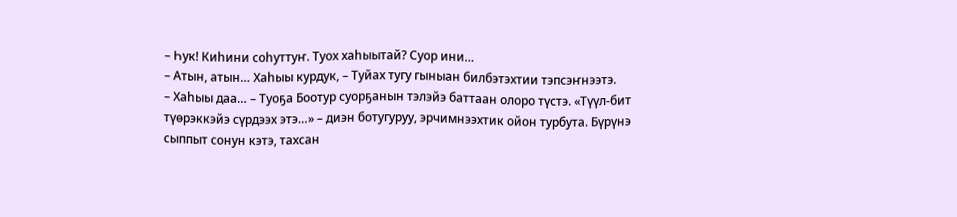– Һук! Киһини соһуттуҥ. Туох хаһыытай? Суор ини…
– Атын, атын… Хаһыы курдук, – Туйах тугу гыныан билбэтэхтии тэпсэҥнээтэ.
– Хаһыы даа… – Туоҕа Боотур суорҕанын тэлэйэ баттаан олоро түстэ. «Түүл-бит түөрэккэйэ сүрдээх этэ…» – диэн ботугуруу, эрчимнээхтик ойон турбута. Бүрүнэ сыппыт сонун кэтэ, тахсан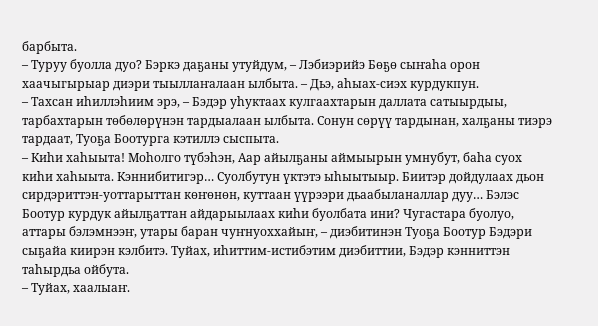барбыта.
– Туруу буолла дуо? Бэркэ даҕаны утуйдум, – Лэбиэрийэ Бөҕө сыҥаһа орон хаачыгырыар диэри тыыллаҥалаан ылбыта. – Дьэ, аһыах-сиэх курдукпун.
– Тахсан иһиллэһиим эрэ, – Бэдэр уһуктаах кулгаахтарын даллата сатыырдыы, тарбахтарын төбөлөрүнэн тардыалаан ылбыта. Сонун сөрүү тардынан, халҕаны тиэрэ тардаат, Туоҕа Боотурга кэтиллэ сыспыта.
– Киһи хаһыыта! Моһолго түбэһэн, Аар айылҕаны аймыырын умнубут, баһа суох киһи хаһыыта. Кэннибитигэр… Суолбутун үктэтэ ыһыытыыр. Биитэр дойдулаах дьон сирдэриттэн-уоттарыттан көҥөнөн, куттаан үүрээри дьаабыланаллар дуу… Бэлэс Боотур курдук айылҕаттан айдарыылаах киһи буолбата ини? Чугастара буолуо, аттары бэлэмнээҥ, утары баран чуҥнуоххайыҥ, – диэбитинэн Туоҕа Боотур Бэдэри сыҕайа киирэн кэлбитэ. Туйах, иһиттим-истибэтим диэбиттии, Бэдэр кэнниттэн таһырдьа ойбута.
– Туйах, хаалыаҥ.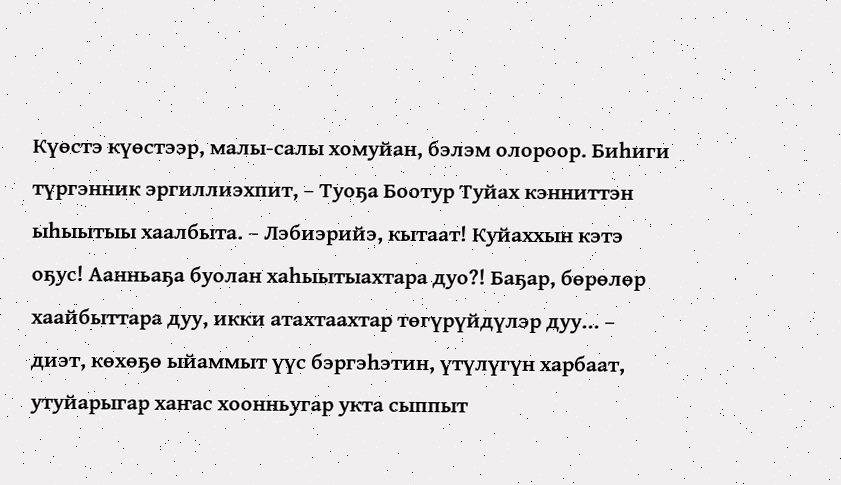Күөстэ күөстээр, малы-салы хомуйан, бэлэм олороор. Биһиги түргэнник эргиллиэхпит, – Туоҕа Боотур Туйах кэнниттэн ыһыытыы хаалбыта. – Лэбиэрийэ, кытаат! Куйаххын кэтэ оҕус! Аанньаҕа буолан хаһыытыахтара дуо?! Баҕар, бөрөлөр хаайбыттара дуу, икки атахтаахтар төгүрүйдүлэр дуу… – диэт, көхөҕө ыйаммыт үүс бэргэһэтин, үтүлүгүн харбаат, утуйарыгар хаҥас хоонньугар укта сыппыт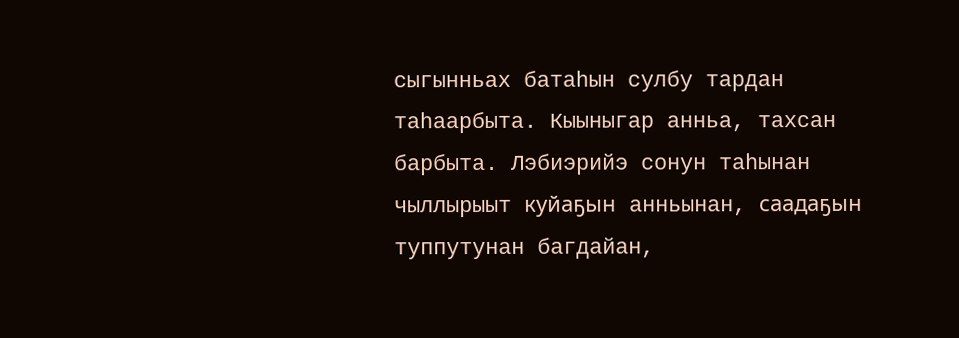сыгынньах батаһын сулбу тардан таһаарбыта. Кыыныгар анньа, тахсан барбыта. Лэбиэрийэ сонун таһынан чыллырыыт куйаҕын анньынан, саадаҕын туппутунан багдайан,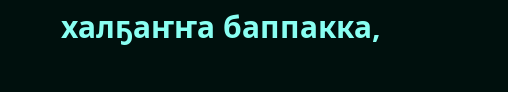халҕаҥҥа баппакка,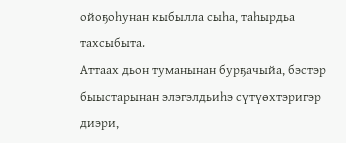ойоҕоһунан кыбылла сыһа, таһырдьа тахсыбыта.
Аттаах дьон туманынан бурҕачыйа, бэстэр быыстарынан элэгэлдьиһэ сүтүөхтэригэр диэри,